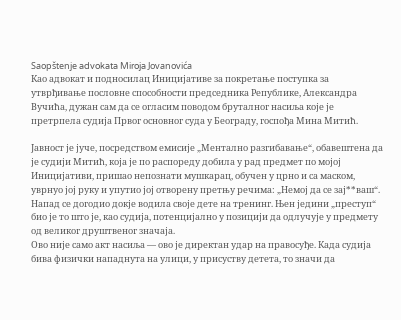Saopštenje advokata Miroja Jovanovića
Као адвокат и подносилац Иницијативе за покретање поступка за утврђивање пословне способности председника Републике, Александра Вучића, дужан сам да се огласим поводом бруталног насиља које је претрпела судија Првог основног суда у Београду, госпођа Мина Митић.

Јавност је јуче, посредством емисије „Ментално разгибавање“, обавештена да је судији Митић, која је по распореду добила у рад предмет по мојој Иницијативи, пришао непознати мушкарац, обучен у црно и са маском, уврнуо јој руку и упутио јој отворену претњу речима: „Немој да се зај**ваш“. Напад се догодио докје водила своје дете на тренинг. Њен једини „преступ“ био је то што је, као судија, потенцијално у позицији да одлучује у предмету од великог друштвеног значаја.
Ово није само акт насиља — ово је директан удар на правосуђе. Када судија бива физички нападнута на улици, у присуству детета, то значи да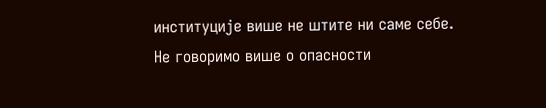институције више не штите ни саме себе.
Не говоримо више о опасности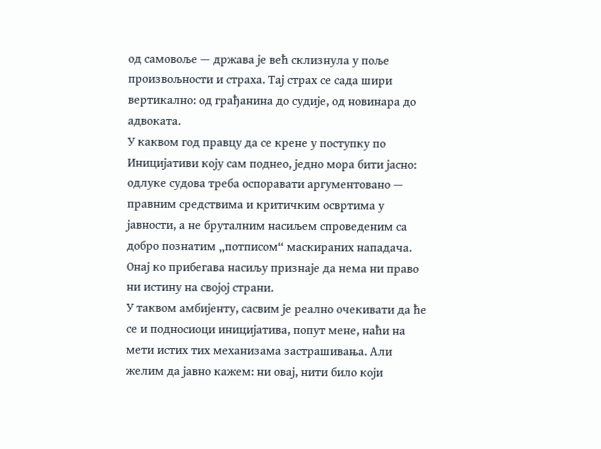од самовоље — држава је већ склизнула у поље произвољности и страха. Тај страх се сада шири вертикално: од грађанина до судије, од новинара до адвоката.
У каквом год правцу да се крене у поступку по Иницијативи коју сам поднео, једно мора бити јасно: одлуке судова треба оспоравати аргументовано — правним средствима и критичким освртима у јавности, а не бруталним насиљем спроведеним са добро познатим „потписом“ маскираних нападача. Онај ко прибегава насиљу признаје да нема ни право ни истину на својој страни.
У таквом амбијенту, сасвим је реално очекивати да ће се и подносиоци иницијатива, попут мене, наћи на мети истих тих механизама застрашивања. Али желим да јавно кажем: ни овај, нити било који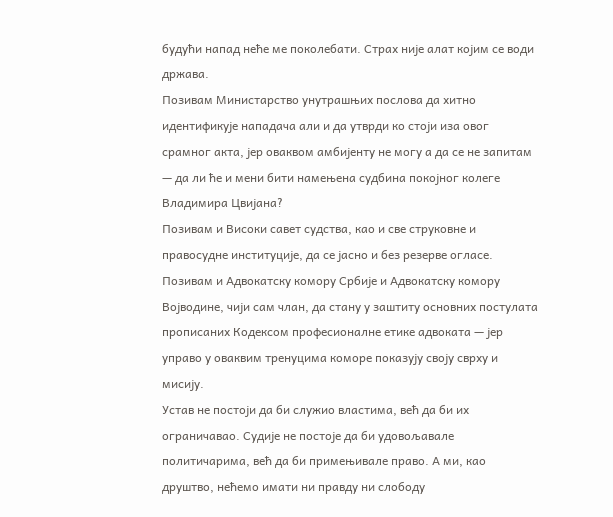будући напад неће ме поколебати. Страх није алат којим се води држава.
Позивам Министарство унутрашњих послова да хитно идентификује нападача али и да утврди ко стоји иза овог срамног акта, јер оваквом амбијенту не могу а да се не запитам — да ли ће и мени бити намењена судбина покојног колеге Владимира Цвијана?
Позивам и Високи савет судства, као и све струковне и правосудне институције, да се јасно и без резерве огласе. Позивам и Адвокатску комору Србије и Адвокатску комору Војводине, чији сам члан, да стану у заштиту основних постулата прописаних Кодексом професионалне етике адвоката — јер управо у оваквим тренуцима коморе показују своју сврху и мисију.
Устав не постоји да би служио властима, већ да би их ограничавао. Судије не постоје да би удовољавале политичарима, већ да би примењивале право. А ми, као друштво, нећемо имати ни правду ни слободу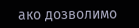ако дозволимо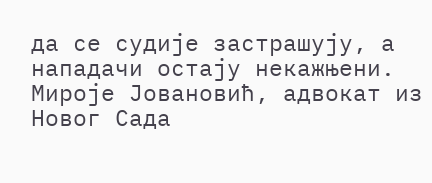да се судије застрашују, а нападачи остају некажњени.
Миројe Јовановић, адвокат из Новог Сада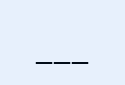___